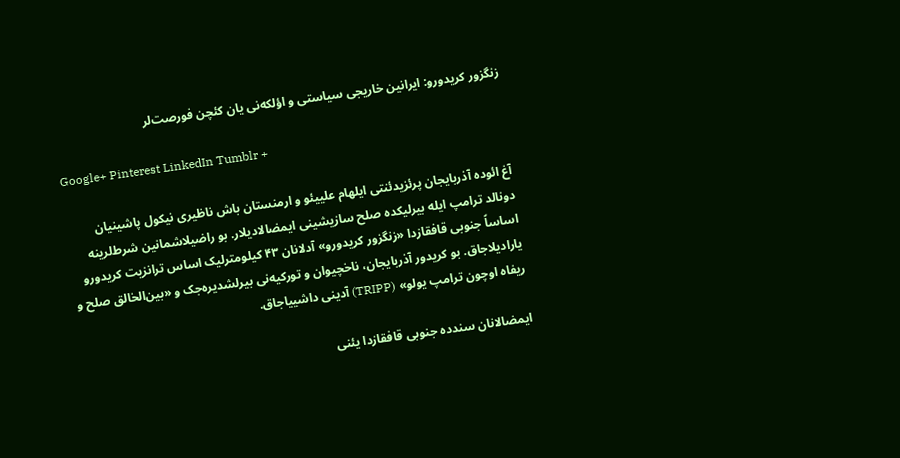زنگزور کریدورو: ایرانین خاریجی سیاستی و اؤلکه‌نی یان کئچن فورصت‌لر

Google+ Pinterest LinkedIn Tumblr +

آغ ائوده آذربایجان پرئزیدئنتی ایلهام علییئو و ارمنستان باش ناظیری نیکول پاشینیان دونالد ترامپ ایله بیرلیکده صلح سازیشینی ایمضالادیلار. بو راضیلاشمانین شرط‌لرینه اساساً جنوبی قافقازدا «زنگزور کریدورو» آدلانان ۴۳ کیلومترلیک اساس ترانزیت کریدورو یارادیلاجاق. بو کریدور آذربایجان، ناخچیوان و تورکیه‌نی بیرلشدیره‌جک و «بین‌الخالق صلح و ریفاه اوچون ترامپ یولو» (TRIPP) آدینی داشییاجاق.

ایمضالانان سندده جنوبی قافقازدا یئنی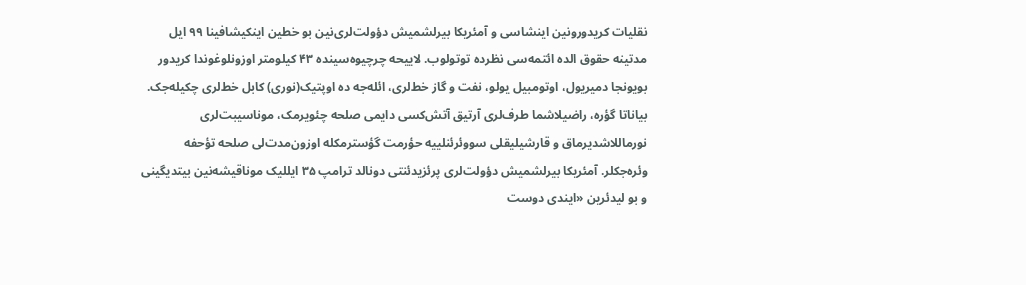نقلیات کریدورو‌نین اینشاسی و آمئریکا بیرلشمیش دؤولت‌لری‌نین بو خطین اینکیشافینا ۹۹ ایل مدتینه حقوق الده ائتمه‌سی نظرده توتولوب. لاییحه چرچیوه‌سینده ۴۳ کیلومتر اوزونلوغوندا کریدور بویونجا دمیریول، اوتومبیل یولو، نفت و گاز خط‌لری، ائله‌‌جه ده اوپتیک(نوری) کابل خط‌لری چکیله‌جک. بیاناتا گؤره، راضیلاشما طرف‌لری آرتیق آتش‌کسی دایمی صلحه چئویرمک، موناسیبت‌لری نورماللاشدیرماق و قارشیلیقلی سووئرئنلییه حؤرمت گؤسترمکله اوزون‌مدت‌لی صلحه تؤحفه وئره‌جکلر. آمئریکا بیرلشمیش دؤولت‌لری‌ پرئزیدئنتی دونالد ترامپ ۳۵ ایللیک موناقیشه‌نین بیتدیگینی و بو لیدئرین «ایندی دوست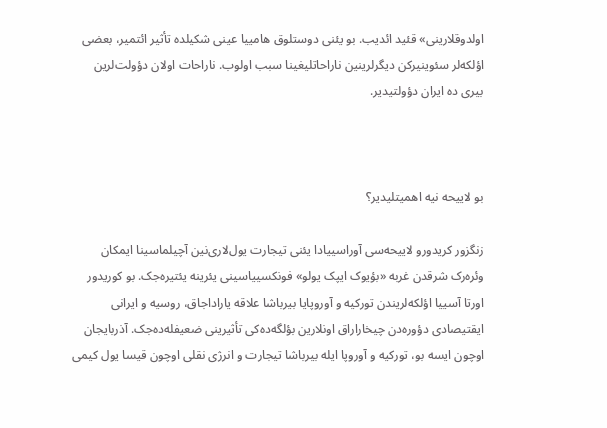اولدوقلارینی» قئید ائدیب. بو یئنی دوستلوق هامییا عینی شکیلده تأثیر ائتمیر، بعضی اؤلکه‌لر سئوینیرکن دیگرلرینین ناراحاتلیغینا سبب اولوب. ناراحات اولان دؤولت‌لرین بیری ده ایران دؤولتیدیر.



بو لاییحه نیه اهمیتلیدیر؟

زنگزور کریدورو لاییحه‌سی آوراسییا‌دا یئنی تیجارت یول‌لاری‌نین آچیلماسینا ایمکان وئره‌رک شرقدن غربه «بؤیوک ایپک یولو» فونکسییاسینی یئرینه یئتیره‌جک. بو کوریدور اورتا آسییا اؤلکه‌لریندن تورکیه و آوروپایا بیرباشا علاقه یاراداجاق، روسیه و ایرانی ایقتیصادی دؤوره‌دن چیخاراراق اونلارین بؤلگه‌ده‌کی تأثیرینی ضعیفله‌ده‌جک. آذربایجان اوچون ایسه بو، تورکیه و آوروپا ایله بیرباشا تیجارت و انرژی نقلی اوچون قیسا یول کیمی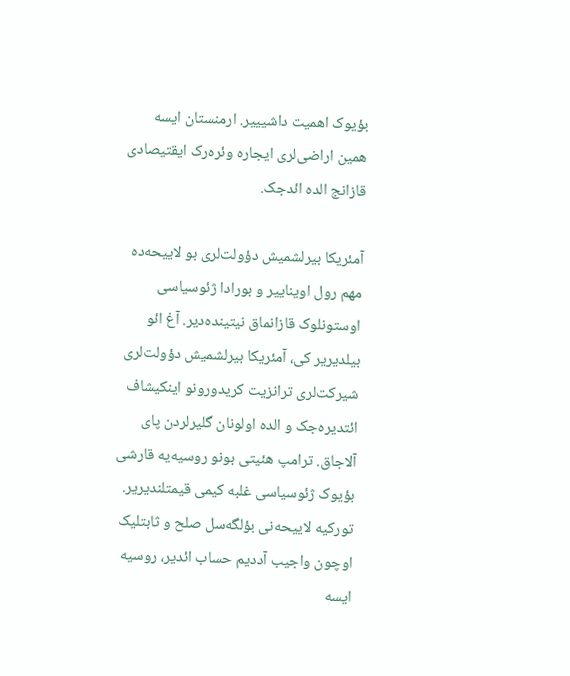بؤیوک اهمیت داشیییر. ارمنستان ایسه همین اراضی‌لری ایجاره وئره‌رک ایقتیصادی قازانج الده ائد‌جک.

آمئریکا بیرلشمیش دؤولت‌لری بو لاییحه‌ده مهم رول اویناییر و بورادا ژئوسیاسی اوستونلوک قازانماق نیتینده‌دیر. آغ ائو بیلدیریر کی، آمئریکا بیرلشمیش دؤولت‌لری شیرکت‌لری ترانزیت کریدورونو اینکیشاف ائتدیره‌جک و الده اولونان گلیرلردن پای آلاجاق. ترامپ هئیتی بونو روسیه‌یه قارشی بؤیوک ژئوسیاسی غلبه کیمی قیمتلندیریر. تورکیه لاییحه‌نی بؤلگه‌سل صلح و ثابتلیک اوچون واجیب آددیم حساب ائدیر، روسیه ایسه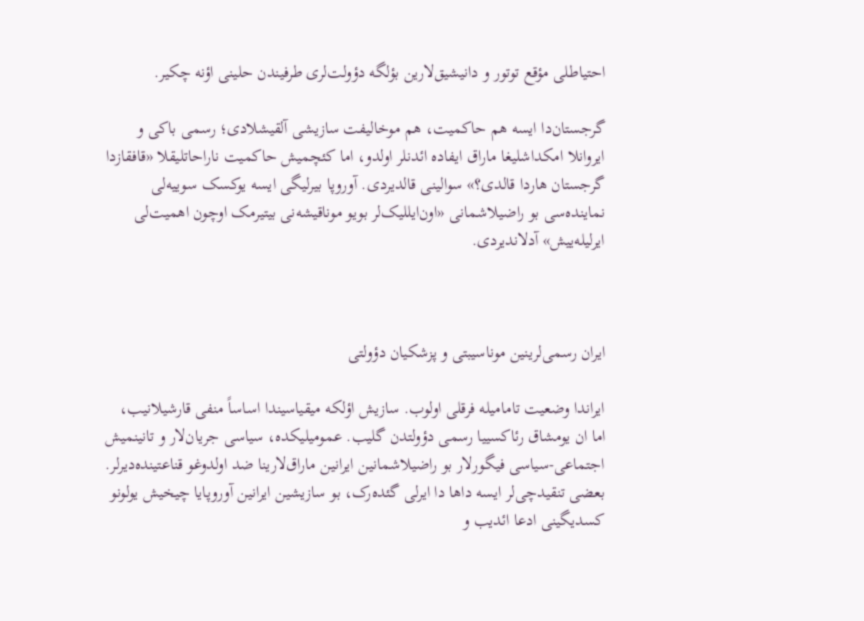احتیاطلی مؤقع توتور و دانیشیق‌لارین بؤلگه دؤولت‌لری طرفیندن حلینی اؤنه چکیر.

گرجستان‌دا ایسه هم حاکمیت، هم موخالیفت سازیشی آلقیشلادی؛ رسمی باکی و ایروانلا امکداشلیغا ماراق ایفاده ائد‌نلر اولدو، اما کئچمیش حاکمیت ناراحاتلیقلا «قافقازدا گرجستان هاردا قالدی؟» سوالینی قالدیردی. آوروپا بیرلیگی ایسه یوکسک سوییه‌لی نماینده‌سی بو راضیلاشمانی «اون‌ایللیک‌لر بویو موناقیشه‌نی بیتیرمک اوچون اهمیت‌لی ایرلیله‌ییش» آدلاندیردی.



ایران رسمی‌لرینین موناسیبتی و پزشکیان دؤولتی

ایراندا وضعیت تامامیله فرقلی اولوب. سازیش اؤلکه میقیاسیندا اساساً منفی قارشیلانیب، اما ان یومشاق رئاکسییا رسمی دؤولتدن گلیب. عمومیلیکده، سیاسی جریان‌لار و تانینمیش اجتماعی-سیاسی فیگورلار بو راضیلاشمانین ایرانین ماراق‌لارینا ضد اولدوغو قناعتینده‌دیرلر. بعضی تنقیدچی‌لر ایسه داها دا ایر‌لی گئده‌رک، بو سازیشین ایرانین آوروپایا چیخیش یولونو کسدیگینی ادعا ائدیب و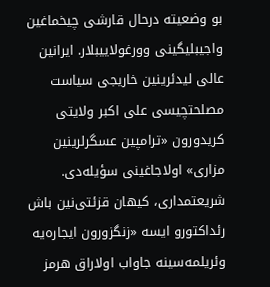بو وضعیته درحال قارشی چیخماغین واجیبلیگینی وورغولاییبلار. ایرانین عالی لیدئرینین خاریجی سیاست مصلحتچیسی علی اکبر ولایتی کریدورون «ترامپین عسگرلرینین مزاری» اولاجاغینی سؤیله‌دی. شریعتمداری، کیهان قزئتی‌نین باش رئداکتورو ایسه «زنگزورون ایجاره‌یه وئریلمه‌سینه جاواب اولاراق هرمز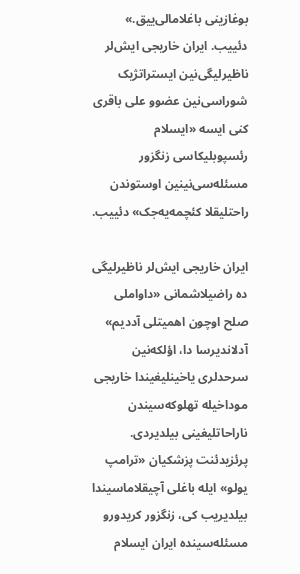بوغازینی باغلامالی‌ییق.» دئییب. ایران خاریجی ایش‌لر ناظیرلیگی‌نین ایستراتژیک شوراسی‌نین عضوو علی باقری کنی ایسه «ایسلام رئسپوبلیکاسی زنگزور مسئله‌سی‌نینین اوستوندن راحتلیقلا کئچمه‌یه‌جک» دئییب.

ایران خاریجی ایش‌لر ناظیرلیگی ده راضیلاشمانی «داواملی صلح اوچون اهمیتلی آددیم» آدلاندیرسا دا، اؤلکه‌نین سرحدلری یاخینلیغیندا خاریجی موداخیله تهلوکه‌سیندن ناراحاتلیغینی بیلدیردی. پرئزیدئنت پزشکیان «ترامپ یولو» ایله باغلی آچیقلاماسیندا بیلدیریب کی، زنگزور کریدورو مسئله‌سینده ایران ایسلام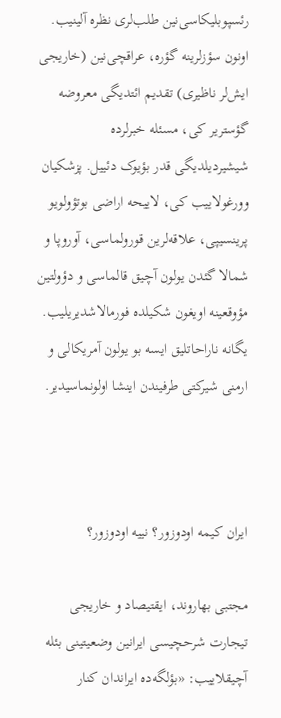رئسپوبلیکاسی‌نین طلب‌لری نظره آلینیب. اونون سؤزلرینه گؤره، عراقچی‌نین (خاریجی ایش‌لر ناظیری) تقدیم ائتدیگی معروضه گؤستریر کی، مسئله خبرلرده شیشیردیلدیگی قدر بؤیوک دئییل. پزشکیان وورغولاییب کی، لاییحه اراضی بوتؤولویو پرینسیپی، علاقه‌لرین قورولماسی، آوروپا و شمالا گئدن یولون آچیق قالماسی و دؤولتین مؤوقعینه اویغون شکیلده فورمالاشدیریلیب. یگانه ناراحاتلیق ایسه بو یولون آمریکالی و ارمنی شیرکتی طرفیندن اینشا اولونماسیدیر.



ایران کیمه اودوزور؟ نییه اودوزور؟

مجتبی بهاروند، ایقتیصاد و خاریجی تیجارت شرحچیسی ایرانین وضعیتینی بئله آچیقلاییب: «بؤلگه‌‌ده ایراندان کنار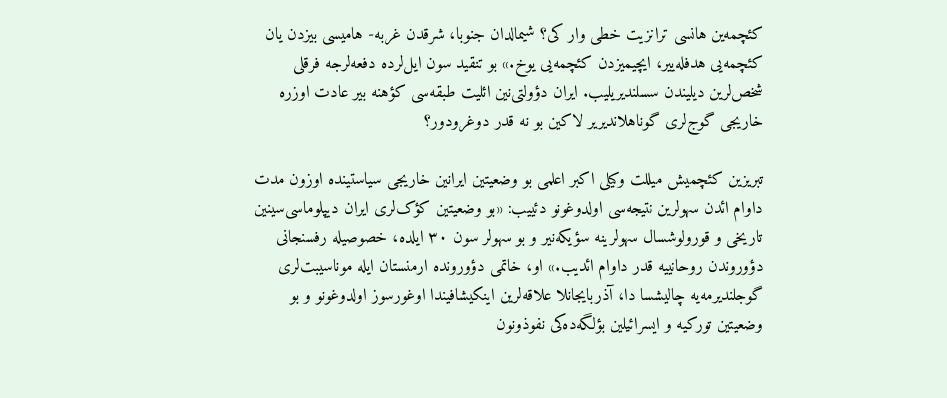کئچمه‌ین هانسی ترانزیت خطی وار کی؟ شیمالدان جنوبا، شرقدن غربه- هامیسی بیزدن یان کئچمه‌یی هدفله‌ییر، ایچیمیزدن کئچمه‌یی یوخ.» بو تنقید سون ایل‌لرده دفعه‌لرجه فرقلی شخص‌لرین دیلیندن سسلندیریلیب. ایران دؤولتی‌نین ائلیت طبقه‌سی کؤهنه بیر عادت اوزره خاریجی گوج‌لری گوناهلاندیریر لاکین بو نه قدر دوغرودور؟

تبریزین کئچمیش میللت وکیلی اکبر اعلمی بو وضعیتین ایرانین خاریجی سیاستینده اوزون مدت داوام ائد‌ن سهولرین نتیجه‌سی اولدوغونو دئییب: «بو وضعیتین کؤک‌لری ایران دیپلوماسی‌سینین تاریخی و قورولوشسال سهولرینه سؤیکه‌نیر و بو سهولر سون ۳۰ ایلده، خصوصیله ر‌فسنجانی دؤوروندن روحانییه قدر داوام ائدیب.» او، خاتمی دؤورونده ارمنستان ایله موناسیبت‌لری گوجلندیرمه‌یه چالیشسا دا، آذربایجانلا علاقه‌لرین اینکیشافیندا اوغورسوز اولدوغونو و بو وضعیتین تورکیه و ایسرائیلین بؤلگه‌‌ده‌کی نفوذونون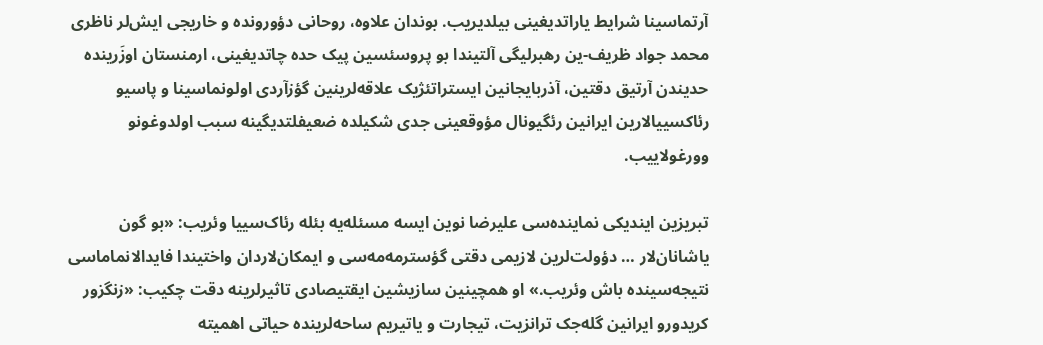آرتماسینا شرایط یاراتدیغینی بیلدیریب. بوندان علاوه، روحانی دؤورونده و خاریجی ایش‌لر ناظری محمد جواد ظریف-ین رهبرلیگی آلتیندا بو پروسئسین پیک حده چاتدیغینی، ارمنستان اوزَرینده حدیندن آرتیق دقتین، آذربایجانین ایستراتئژیک علاقه‌لرینین گؤزآردی اولونماسینا و پاسیو رئاکسییالارین ایرانین رئگیونال مؤوقعینی جدی شکیلده ضعیفلتدیگینه سبب اولدوغونو وورغولاییب.

تبریزین ایندیکی نماینده‌سی علیرضا نوین ایسه مسئله‌یه بئله رئاک‌سییا وئریب: «بو گون یاشانان‌لار … دؤولت‌لرین لازیمی دقتی گؤسترمه‌مه‌سی و ایمکان‌لاردان واختیندا فایدالانماماسی نتیجه‌سینده باش وئریب.» او همچینین سازیشین ایقتیصادی تاثیرلرینه دقت چکیب: «زنگزور کریدورو ایرانین گله‌جک ترانزیت، تیجارت و یاتیریم ساحه‌لرینده حیاتی اهمیته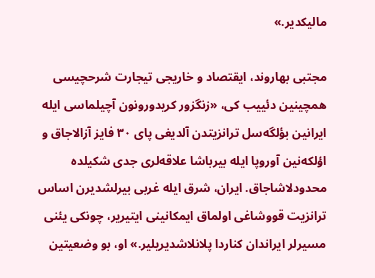مالیکدیر.»

مجتبی بهاروند، ایقتصاد و خاریجی تیجارت شرحچیسی همچینین دئییب کی، «زنگزور کریدورونون آچیلماسی ایله ایرانین بؤلگه‌سل ترانزیتدن آلدیغی پای ۳۰ فایز آزالاجاق و اؤلکه‌نین آوروپا ایله بیرباشا علاقه‌لری جدی شکیلده محدودلاشاجاق. ایران، شرق ایله غربی بیرلشدیرن اساس ترانزیت قووشاغی اولماق ایمکانینی ایتیریر، چونکی یئنی مسیرلر ایراندان کناردا پلانلاشدیریلیر.» او، بو وضعیتین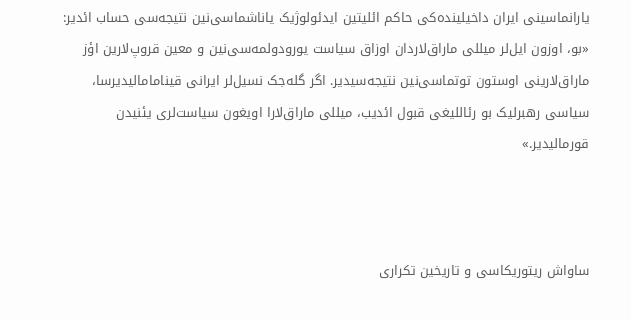یارانماسینی ایران داخیلینده‌کی حاکم ائلیتین ایدئولوژیک یاناشماسی‌نین نتیجه‌سی حساب ائدیر: «بو، اوزون ایل‌لر میللی ماراق‌لاردان اوزاق سیاست یورودولمه‌سی‌نین و معین قروپ‌لارین اؤز ماراق‌لارینی اوستون توتماسی‌نین نتیجه‌سیدیر. اگر گله‌جک نسیل‌لر ایرانی قینامامالیدیرسا، سیاسی رهبرلیک بو رئاللیغی قبول ائدیب، میللی ماراق‌لارا اویغون سیاست‌لری یئنیدن قورمالیدیر.»



ساواش ریتوریکاسی و تاریخین تکراری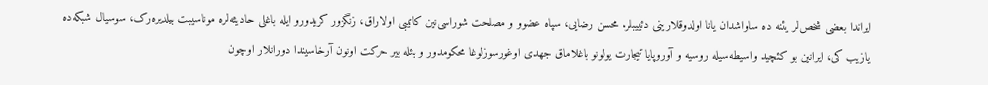ایراندا بعضی شخص‌لر یئنه ده ساواشدان یانا اولدوقلارینی دئییبلر. محسن رضایی، سپاه عضوو و مصلحت شوراسی‌نین کاتیبی اولاراق، زنگزور کریدورو ایله باغلی حادیثه‌لره موناسیبت بیلدیره‌رک، سوسیال شبکه‌ده یازیب کی، ایرانین بو کئچید واسیطه‌سیله روسیه و آوروپایا تیجارت یولونو باغلاماق جهدی اوغورسوزلوغا محکومدور و بئله بیر حرکت اونون آرخاسیندا دورانلار اوچون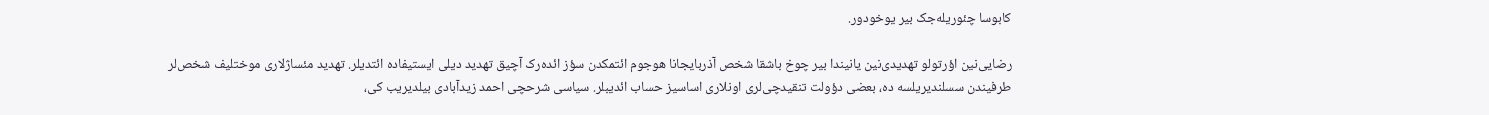کابوسا چئوریله‌جک بیر یوخودور.

رضایی‌نین اؤرتولو تهدیدی‌نین یانیندا بیر چوخ باشقا شخص آذربایجانا هوجوم ائتمکدن سؤز ائده‌‌رک آچیق تهدید دیلی ایستیفاده ائتدیلر. تهدید مئساژلاری موختلیف شخص‌لر طرفیندن سسلندیریلسه ده، بعضی دؤولت تنقیدچی‌لری اونلاری اساسیز حساب ائدیبلر. سیاسی شرحچی احمد زیدآبادی بیلدیریب کی،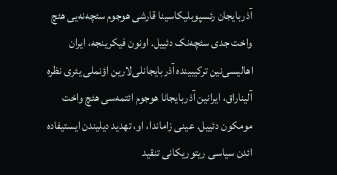آذربایجان رئسپوبلیکا‌سینا قارشی هوجوم سئچه‌نه‌یی هئچ واخت جدی سئچه‌نک دئییل. اونون فیکرینجه، ایران اهالیسی‌نین ترکیبینده آذربایجانلی‌لارین اؤنملی یئری نظره آلیناراق، ایرانین آذربایجانا هوجوم ائتمه‌سی هئچ واخت مومکون دئییل. عینی زاماندا، او، تهدید دیلیندن ایستیفاده ائد‌ن سیاسی ریتوریکانی تنقید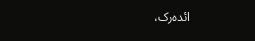ائده‌‌رک،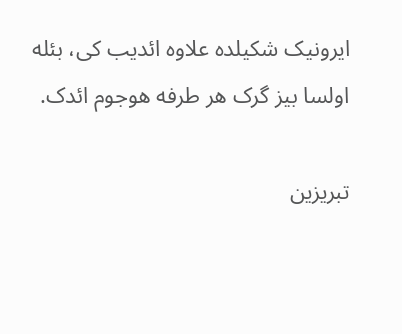ایرونیک شکیلده علاوه ائدیب کی، بئله اولسا بیز گرک هر طرفه هوجوم ائدک.

تبریزین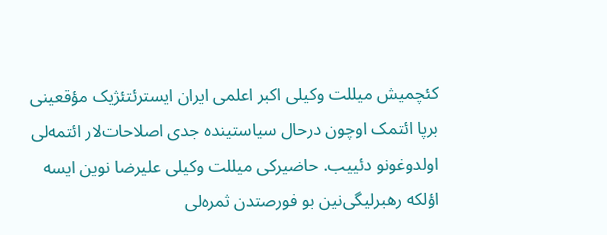کئچمیش میللت وکیلی اکبر اعلمی ایران ایسترئتئژیک مؤقعینی برپا ائتمک اوچون درحال سیاستینده جدی اصلاحات‌لار ائتمه‌لی اولدوغونو دئییب. حاضیرکی میللت وکیلی علیرضا نوین ایسه اؤلکه رهبرلیگی‌نین بو فورصتدن ثمره‌لی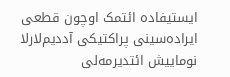ایستیفاده ائتمک اوچون قطعی ایراده‌سینی پراکتیکی آددیم‌لارلا نوماییش ائتدیرمه‌لی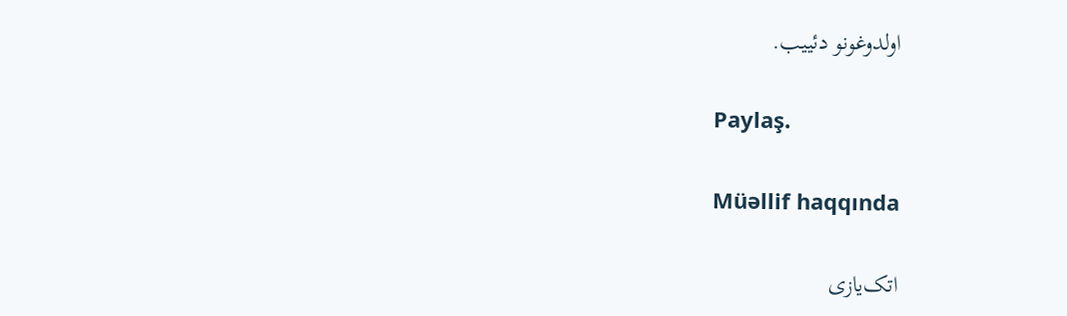اولدوغونو دئییب.

Paylaş.

Müəllif haqqında

اتک‌یازی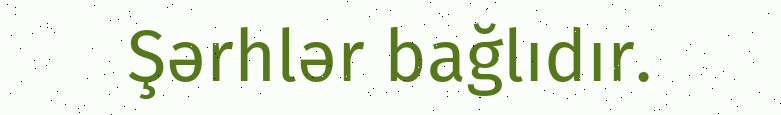Şərhlər bağlıdır.